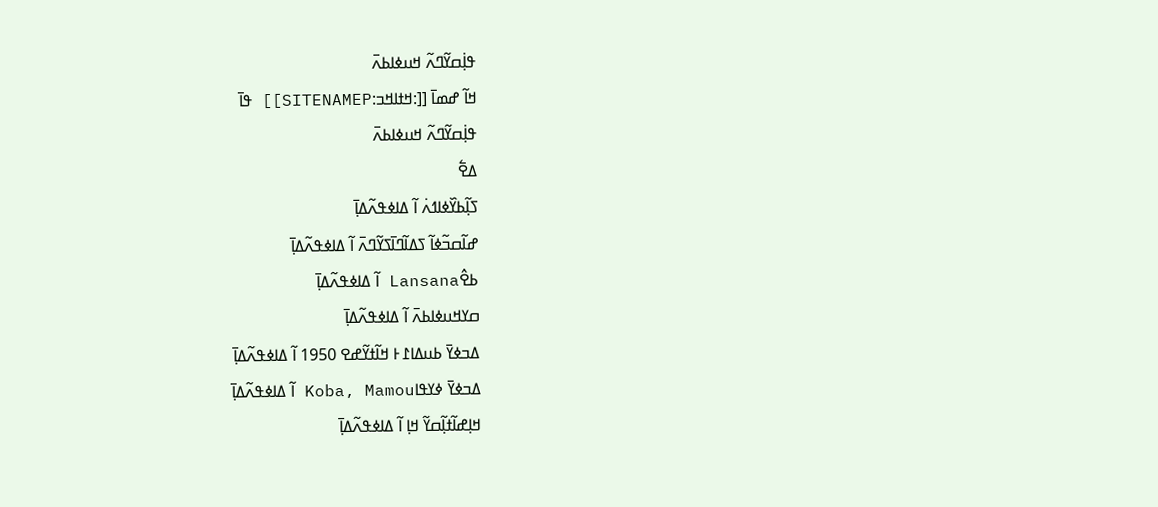ߟߊ߲߭ߛߌ߬ߣߍ߬ ߞߎߦߊߕߍ߫
ߞߊ߬ ߝߘߊ߫ [[:ߞߙߊߞߏ:SITENAMEP]] ߟߊ߫
ߟߊ߲߭ߛߌ߬ߣߍ߬ ߞߎߦߊߕߍ߫
ߡߐ߱
ߖߊ߲߬ߕߌ߰ߦߊߗߍ߭ ߊ߬ ߡߊߦߟߍ߬ߡߊ߲߫
ߝߊ߬ߛߏ߬ߦߊ߬ ߖߡߊ߬ߣߊ߫ߖߌ߬ߣߍ߫ ߊ߬ ߡߊߦߟߍ߬ߡߊ߲߫
ߕߐ߮Lansana ߊ߬ ߡߊߦߟߍ߬ߡߊ߲߫
ߛߌߞߎߦߊߕߍ߫ ߊ߬ ߡߊߦߟߍ߬ߡߊ߲߫
ߡߏߦߌ߫ ߕߎߡߊ߁߅ ߞߊ߬ߙߌ߬ߝߐ 1950 ߊ߬ ߡߊߦߟߍ߬ߡߊ߲߫
ߡߏߦߌ߫ ߦߌߟߊKoba, Mamou ߊ߬ ߡߊߦߟߍ߬ߡߊ߲߫
ߞߊ߲ߝߊ߬ߙߊ߲߬ߛߌ߬ ߞߊ߲ ߊ߬ ߡߊߦߟߍ߬ߡߊ߲߫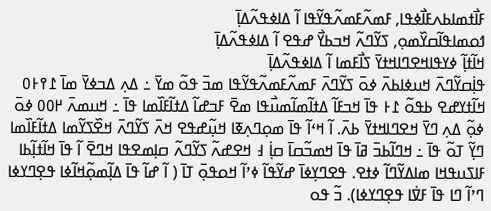ߓߊ߯ߙߘߊߕߍߓߊ߯ߦߟߊ, ߓߘߍ߬ߓߘߍ߬ߟߌ߬ߟߊ ߊ߬ ߡߊߦߟߍ߬ߡߊ߲߫
ߗߋߘߊߟߊ߬ߛߌ߰ߘߋ߲, ߖߌ߬ߣߍ߬ ߞߏߕߌ߯ ߝߟߐ ߊ߬ ߡߊߦߟߍ߬ߡߊ߲߫
ߞߊ߬ߙߊ߲߬ ߦߌߟߊߞߐߣߊߞߙߌ߫ ߖߊ߯ߓߘߊ ߊ߬ ߡߊߦߟߍ߬ߡߊ߲߫
ߟߊ߲߭ߛߌ߬ߣߍ߫ ߞߎߦߊߕߍ߫ ߦߋ߫ ߖߌ߬ߣߍ߫ ߓߘߍ߬ߓߘߍ߬ߟߌ߬ߟߊ ߘߏ߫ ߟߋ߬ ߘߌ߫ ߸ ߡߍ߲ ߡߏߦߌ߫ ߘߊ߫ ߁߉߅߀ ߞߊ߬ߙߌߝߐ ߕߟߋ߬ ߁߅ ߟߊ߫ ߞߏߓߊ߬ ߡߙߊ߬ߘߊ߬ߘߎ߯ߟߊ ߘߐ߫ ߓߏߝߊ߬ ߡߙߊ߬ߓߊ߰ߘߊ ߟߊ߫ ߸ ߞߎߘߍ߫ ߂߀߀ ߦߋ߫ ߦߋ߲߬ ߡߍ߲ ߣߌ߫ ߞߐߣߊߞߙߌ߫ ߕߍ߫. ߊ߬ ߞߵߊ߬ ߟߊ߫ ߘߋ߲ߣߍ߲ߧߊ ߞߎ߲߬ߝߟߐ ߞߍ߫ ߖߌ߬ߣߍ߫ ߞߐ߰ߖߌ߬ߘߊ ߡߙߊ߬ߓߊ߰ߘߊ ߣߌ߲߬ ߠߋ߬ ߟߊ߫ ߸ ߞߣߊ߬ߕߏ߫ ߥߊ߫ ߟߊ߫ ߞߘߏ߬ߛߊ߫ ߛߊ߲߭ ߃ ߞߐߝߍ߬ ߖߌ߬ߣߍ߬ ߛߊ߲ߘߐߟߊ ߞߣߐ߫ ߊ߬ ߟߊ߫ ߞߊ߬ߙߊ߲߬ߕߊ
ߓߊߖߎߟߞߊ ߘߊߡߌ߬ߣߊ߬ ߦߙߐ. ߟߐߣߌ߲ߦߊ߫ ߝߌ߬ߟߊ߬ ߦߴߊ߬ ߞߋߟߋ߲߫ ߠߊ߫ ( ߊ߬ ߝߊ߬ ߟߊ߫ ߡߊ߲߬ߘߋ߲߬ߞߊ߬ߦߊ ߟߐ߲ߣߌߦߊ ߣߴߊ߬ ߣߊ ߟߊ߫ ߓߜ߭ߊ ߟߐ߲ߣߌߦߊ). ߏ߬ ߟߋ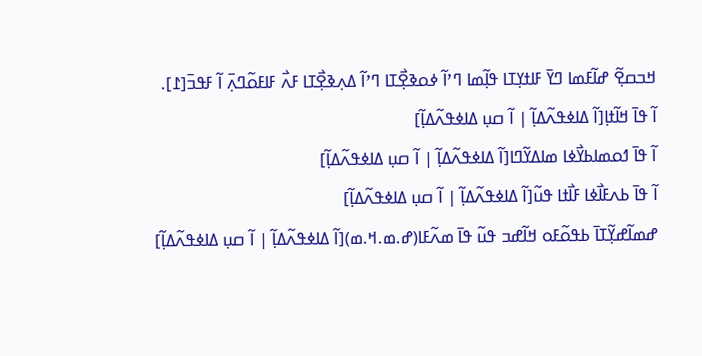ߞߏߛߐ߲߬ ߝߊ߬ߓߘߊ ߣߌ߫ ߓߊߙߌ߲ߠߊ ߟߊ߲߬ߘߊ ߣߴߊ߬ ߦߋߢߐ߲߯ߠߊ ߣߴߊ߬ ߡߍ߲ߢߐ߲߯ߠߊ ߓߍ߯ ߓߊߓߋ߬ߣߍ߲߫ ߊ߬ ߓߟߏ߫[߁].
ߊ߬ ߟߊ߫ ߞߊ߬ߙߊ߲[ߊ߬ ߡߊߦߟߍ߬ߡߊ߲߬ | ߊ߬ ߛߎ߲ ߡߊߦߟߍ߬ߡߊ߲߬]
ߊ߬ ߟߊ߫ ߗߋߘߊߕߌ߯ߦߊ ߘߊߡߌ߬ߣߊ[ߊ߬ ߡߊߦߟߍ߬ߡߊ߲߬ | ߊ߬ ߛߎ߲ ߡߊߦߟߍ߬ߡߊ߲߬]
ߊ߬ ߟߊ߫ ߕߍߓߊ߯ߦߊ ߓߊ߯ߙߊ ߟߎ߬[ߊ߬ ߡߊߦߟߍ߬ߡߊ߲߬ | ߊ߬ ߛߎ߲ ߡߊߦߟߍ߬ߡߊ߲߬]
ߝߘߊ߬ߝߌ߲߬ߠߊ߫ ߕߟߋ߬ߓߋ ߞߊ߬ߝߏ ߟߎ߬ ߟߊ߫ ߘߍ߬ߓߊ(ߝ.ߘ.ߞ.ߘ)[ߊ߬ ߡߊߦߟߍ߬ߡߊ߲߬ | ߊ߬ ߛߎ߲ ߡߊߦߟߍ߬ߡߊ߲߬]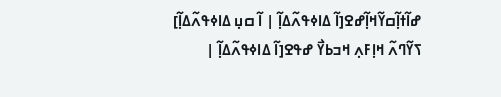ߝߊ߬ߙߊ߲߬ߛߌ߬ߞߊ߲߬ߝߐ[ߊ߬ ߡߊߦߟߍ߬ߡߊ߲߬ | ߊ߬ ߛߎ߲ ߡߊߦߟߍ߬ߡߊ߲߬]
ߖߌ߬ߣߍ߬ ߞߊ߲ߓߍ߲ ߞߏߕߌ߯ ߝߟߐ[ߊ߬ ߡߊߦߟߍ߬ߡߊ߲߬ |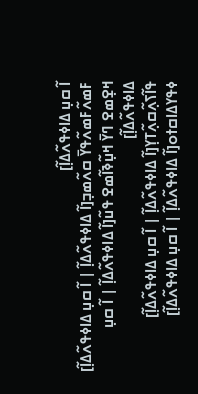ߊ߬ ߛߎ߲ ߡߊߦߟߍ߬ߡߊ߲߬]
ߓߘߍ߬ߓߘߍ߬ߟߌ߫ ߛߍ߬ߘߏ߲[ߊ߬ ߡߊߦߟߍ߬ߡߊ߲߬ | ߊ߬ ߛߎ߲ ߡߊߦߟߍ߬ߡߊ߲߬]
ߞߐ߲ߘߐ ߣߌ߫ ߞߎ߲߬ߢߊ߬ߘߐ ߟߎ߬[ߊ߬ ߡߊߦߟߍ߬ߡߊ߲߬ | ߊ߬ ߛߎ߲ ߡߊߦߟߍ߬ߡߊ߲߬]
ߟߊ߬ߖߍ߲߬ߛߍ߲߬ߠߌ߲[ߊ߬ ߡߊߦߟߍ߬ߡߊ߲߬ | ߊ߬ ߛߎ߲ ߡߊߦߟߍ߬ߡߊ߲߬]
ߦߟߌߡߊߛߙߋ[ߊ߬ ߡߊߦߟߍ߬ߡߊ߲߬ | ߊ߬ ߛߎ߲ ߡߊߦߟߍ߬ߡߊ߲߬]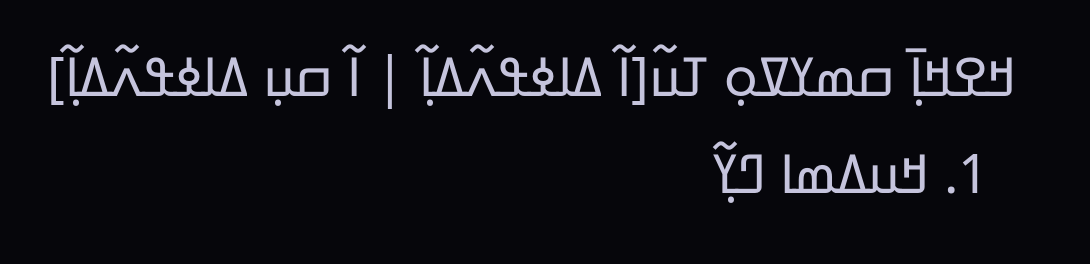ߞߐߞߊ߲߫ ߛߘߌߜߋ߲ ߠߎ߬[ߊ߬ ߡߊߦߟߍ߬ߡߊ߲߬ | ߊ߬ ߛߎ߲ ߡߊߦߟߍ߬ߡߊ߲߬]
  1. ߞߎߡߘߊ ߣߌ߲߬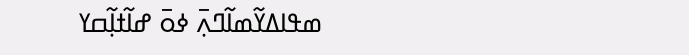ߘߟߊߡߌ߬ߘߊ߬ߣߍ߲߫ ߦߋ߫ ߝߊ߬ߙߊ߲߬ߛߌ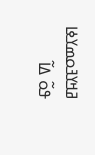ߥߞߌߔߋߘߌߦߊ ߟߋ߬ ߡߊ߬